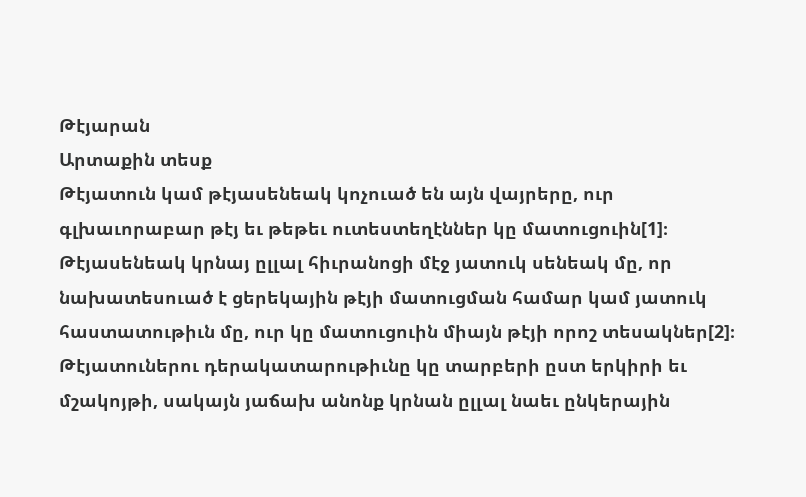Թէյարան
Արտաքին տեսք
Թէյատուն կամ թէյասենեակ կոչուած են այն վայրերը, ուր գլխաւորաբար թէյ եւ թեթեւ ուտեստեղէններ կը մատուցուին[1]։
Թէյասենեակ կրնայ ըլլալ հիւրանոցի մէջ յատուկ սենեակ մը, որ նախատեսուած է ցերեկային թէյի մատուցման համար կամ յատուկ հաստատութիւն մը, ուր կը մատուցուին միայն թէյի որոշ տեսակներ[2]։
Թէյատուներու դերակատարութիւնը կը տարբերի ըստ երկիրի եւ մշակոյթի, սակայն յաճախ անոնք կրնան ըլլալ նաեւ ընկերային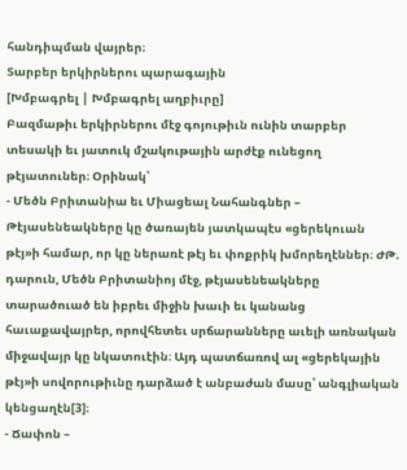հանդիպման վայրեր։
Տարբեր երկիրներու պարագային
[Խմբագրել | Խմբագրել աղբիւրը]
Բազմաթիւ երկիրներու մէջ գոյութիւն ունին տարբեր տեսակի եւ յատուկ մշակութային արժէք ունեցող թէյատուներ։ Օրինակ՝
- Մեծն Բրիտանիա եւ Միացեալ Նահանգներ – Թէյասենեակները կը ծառայեն յատկապէս «ցերեկուան թէյ»ի համար, որ կը ներառէ թէյ եւ փոքրիկ խմորեղէններ։ ԺԹ. դարուն, Մեծն Բրիտանիոյ մէջ, թէյասենեակները տարածուած են իբրեւ միջին խաւի եւ կանանց հաւաքավայրեր, որովհետեւ սրճարանները աւելի առնական միջավայր կը նկատուէին։ Այդ պատճառով ալ «ցերեկային թէյ»ի սովորութիւնը դարձած է անբաժան մասը՝ անգլիական կենցաղէն[3]։
- Ճափոն –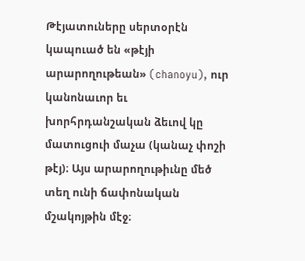Թէյատուները սերտօրէն կապուած են «թէյի արարողութեան» (chanoyu), ուր կանոնաւոր եւ խորհրդանշական ձեւով կը մատուցուի մաչա (կանաչ փոշի թէյ)։ Այս արարողութիւնը մեծ տեղ ունի ճափոնական մշակոյթին մէջ։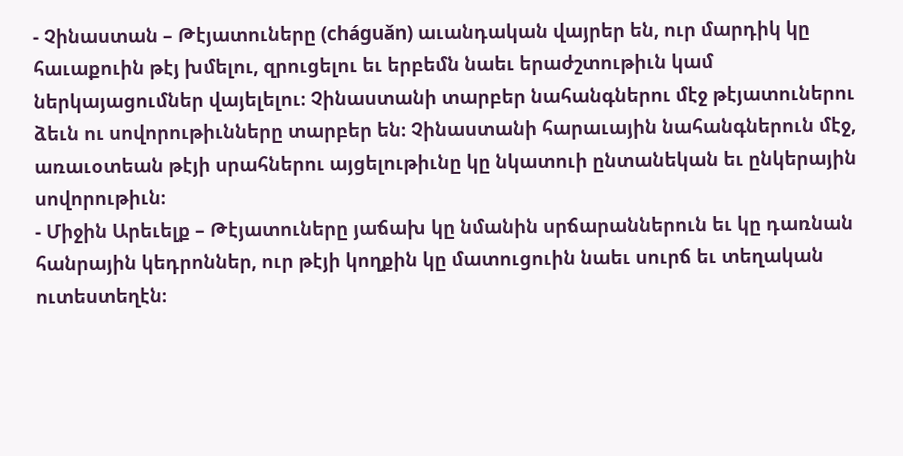- Չինաստան – Թէյատուները (cháguǎn) աւանդական վայրեր են, ուր մարդիկ կը հաւաքուին թէյ խմելու, զրուցելու եւ երբեմն նաեւ երաժշտութիւն կամ ներկայացումներ վայելելու։ Չինաստանի տարբեր նահանգներու մէջ թէյատուներու ձեւն ու սովորութիւնները տարբեր են։ Չինաստանի հարաւային նահանգներուն մէջ, առաւօտեան թէյի սրահներու այցելութիւնը կը նկատուի ընտանեկան եւ ընկերային սովորութիւն։
- Միջին Արեւելք – Թէյատուները յաճախ կը նմանին սրճարաններուն եւ կը դառնան հանրային կեդրոններ, ուր թէյի կողքին կը մատուցուին նաեւ սուրճ եւ տեղական ուտեստեղէն։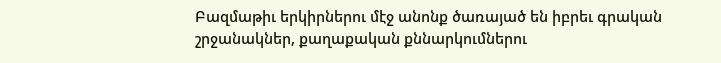Բազմաթիւ երկիրներու մէջ անոնք ծառայած են իբրեւ գրական շրջանակներ, քաղաքական քննարկումներու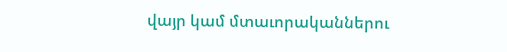վայր կամ մտաւորականներու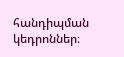հանդիպման կեդրոններ։